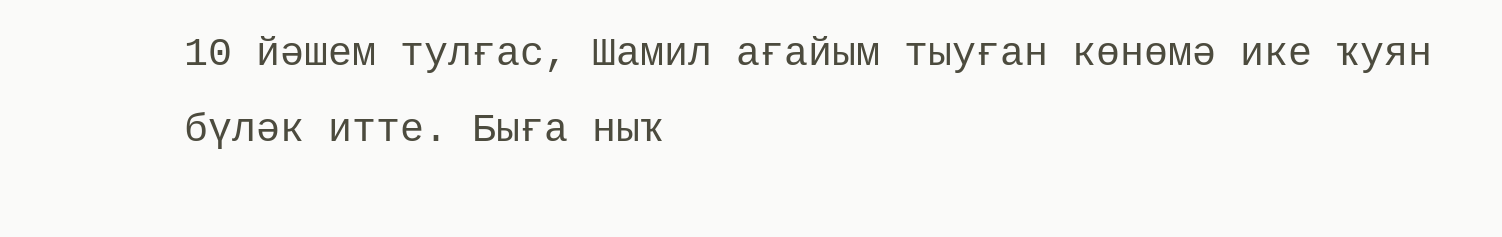10 йәшем тулғас, Шамил ағайым тыуған көнөмә ике ҡуян бүләк итте. Быға ныҡ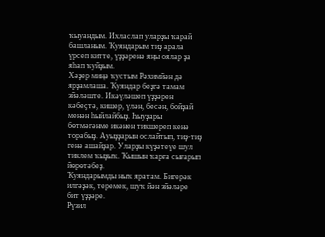ҡыуандым. Ихласлап уларҙы ҡарай башланым. Ҡуяндарым тиҙ арала үрсеп китте, үҙҙәренә яңы оялар ҙа яһап ҡуйҙым.
Хәҙер миңә ҡустым Рәхимйән дә ярҙамлаша. Ҡуяндар беҙгә тамам эйәләште. Икәүләшеп үҙҙәрен кәбеҫтә, кишер, үлән, бесән, бойҙай менән һыйлайбыҙ. Һыуҙары бөтмәгәнме икәнен тикшереп кенә торабыҙ. Ауыҙҙарын ослайтып, тиҙ-тиҙ генә ашайҙар. Уларҙы күҙәтеүе шул тиклем ҡыҙыҡ. Ҡышын ҡарға сығарып йөрөтәбеҙ.
Ҡуяндарымды ныҡ яратам. Бигерәк илгәҙәк, теремек, шуҡ йән эйәләре бит үҙҙәре.
Рүзил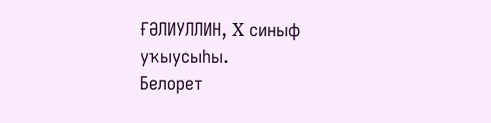ҒӘЛИУЛЛИН, X синыф уҡыусыһы.
Белорет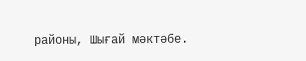районы, Шығай мәктәбе.